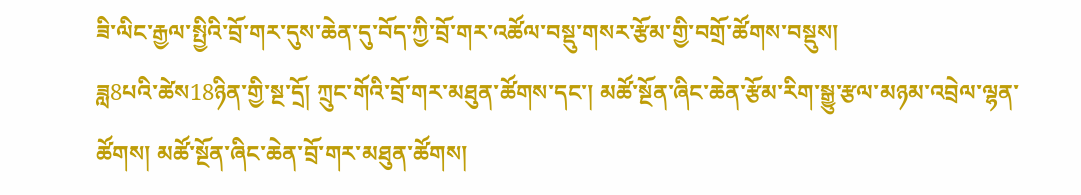ཟི་ལིང་རྒྱལ་སྤྱིའི་བྲོ་གར་དུས་ཆེན་དུ་བོད་ཀྱི་བྲོ་གར་འཚོལ་བསྡུ་གསར་རྩོམ་གྱི་བགྲོ་ཚོགས་བསྡུས།
ཟླ8པའི་ཚེས18ཉིན་གྱི་སྔ་དྲོ། ཀྲུང་གོའི་བྲོ་གར་མཐུན་ཚོགས་དང་། མཚོ་སྔོན་ཞིང་ཆེན་རྩོམ་རིག་སྒྱུ་རྩལ་མཉམ་འབྲེལ་ལྷན་ཚོགས། མཚོ་སྔོན་ཞིང་ཆེན་བྲོ་གར་མཐུན་ཚོགས།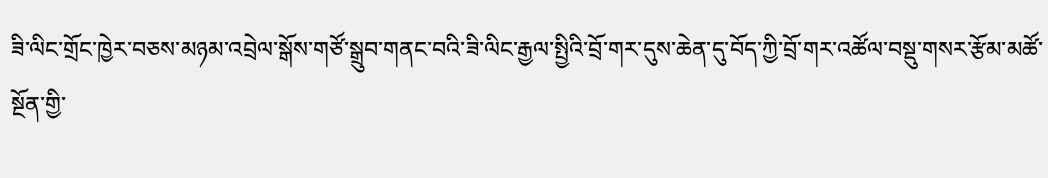ཟི་ལིང་གྲོང་ཁྱེར་བཅས་མཉམ་འབྲེལ་སྒོས་གཙོ་སྒྲུབ་གནང་བའི་ཟི་ལིང་རྒྱལ་སྤྱིའི་བྲོ་གར་དུས་ཆེན་དུ་བོད་ཀྱི་བྲོ་གར་འཚོལ་བསྡུ་གསར་རྩོམ་མཚོ་སྔོན་གྱི་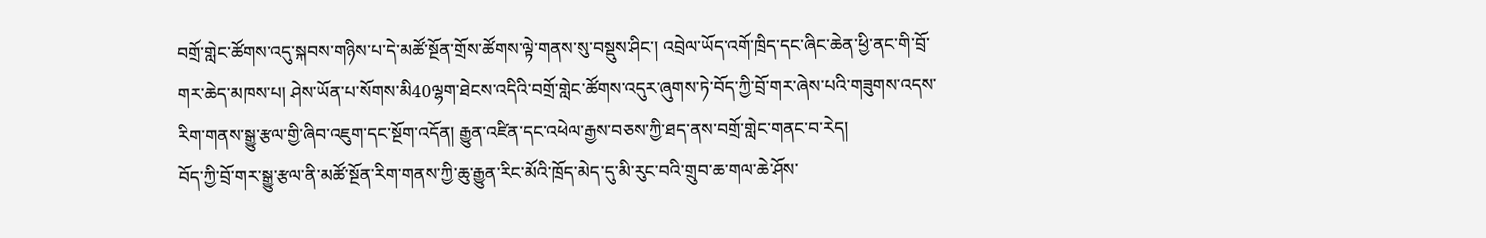བགྲོ་གླེང་ཚོགས་འདུ་སྐབས་གཉིས་པ་དེ་མཚོ་སྔོན་གྲོས་ཚོགས་ལྟེ་གནས་སུ་བསྡུས་ཤིང་། འབྲེལ་ཡོད་འགོ་ཁྲིད་དང་ཞིང་ཆེན་ཕྱི་ནང་གི་བྲོ་གར་ཆེད་མཁས་པ། ཤེས་ཡོན་པ་སོགས་མི40ལྷག་ཐེངས་འདིའི་བགྲོ་གླེང་ཚོགས་འདུར་ཞུགས་ཏེ་བོད་ཀྱི་བྲོ་གར་ཞེས་པའི་གཟུགས་འདས་རིག་གནས་སྒྱུ་རྩལ་གྱི་ཞིབ་འཇུག་དང་སྔོག་འདོན། རྒྱུན་འཛིན་དང་འཕེལ་རྒྱས་བཅས་ཀྱི་ཐད་ནས་བགྲོ་གླེང་གནང་བ་རེད།
བོད་ཀྱི་བྲོ་གར་སྒྱུ་རྩལ་ནི་མཚོ་སྔོན་རིག་གནས་ཀྱི་ཆུ་རྒྱུན་རིང་མོའི་ཁྲོད་མེད་དུ་མི་རུང་བའི་གྲུབ་ཆ་གལ་ཆེ་ཤོས་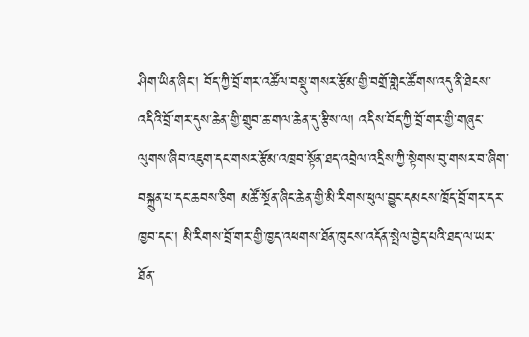ཤིག་ཡིན་ཞིང་། བོད་ཀྱི་བྲོ་གར་འཚོལ་བསྡུ་གསར་རྩོམ་གྱི་བགྲོ་གླེང་ཚོགས་འདུ་ནི་ཐེངས་འདིའི་བྲོ་གར་དུས་ཆེན་གྱི་གྲུབ་ཆ་གལ་ཆེན་དུ་རྩིས་ལ། འདིས་བོད་ཀྱི་བྲོ་གར་གྱི་གཞུང་ལུགས་ཞིབ་འཇུག་དང་གསར་རྩོམ་འཁྲབ་སྟོན་ཐད་འབྲེལ་འདྲིས་ཀྱི་སྟེགས་བུ་གསར་བ་ཞིག་བསྐྲུན་པ་དང་ཆབས་ཅིག མཚོ་སྔོན་ཞིང་ཆེན་གྱི་མི་རིགས་ཕུལ་བྱུང་དམངས་ཁྲོད་བྲོ་གར་དར་ཁྱབ་དང་། མི་རིགས་བྲོ་གར་གྱི་ཁྱད་འཕགས་ཐོན་ཁུངས་འདོན་སྤེལ་བྱེད་པའི་ཐད་ལ་ཡར་ཐོན་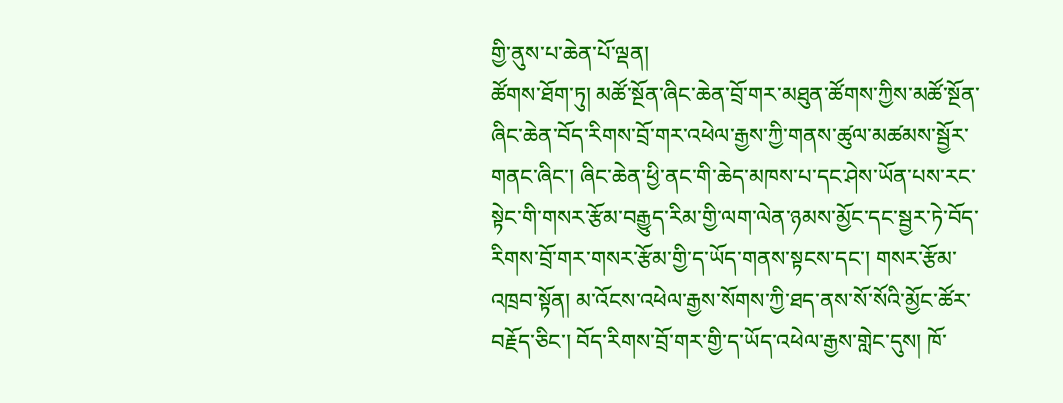གྱི་ནུས་པ་ཆེན་པོ་ལྡན།
ཚོགས་ཐོག་ཏུ། མཚོ་སྔོན་ཞིང་ཆེན་བྲོ་གར་མཐུན་ཚོགས་ཀྱིས་མཚོ་སྔོན་ཞིང་ཆེན་བོད་རིགས་བྲོ་གར་འཕེལ་རྒྱས་ཀྱི་གནས་ཚུལ་མཚམས་སྦྱོར་གནང་ཞིང་། ཞིང་ཆེན་ཕྱི་ནང་གི་ཆེད་མཁས་པ་དང་ཤེས་ཡོན་པས་རང་སྟེང་གི་གསར་རྩོམ་བརྒྱུད་རིམ་གྱི་ལག་ལེན་ཉམས་མྱོང་དང་སྦྱར་ཏེ་བོད་རིགས་བྲོ་གར་གསར་རྩོམ་གྱི་ད་ཡོད་གནས་སྟངས་དང་། གསར་རྩོམ་འཁྲབ་སྟོན། མ་འོངས་འཕེལ་རྒྱས་སོགས་ཀྱི་ཐད་ནས་སོ་སོའི་མྱོང་ཚོར་བརྗོད་ཅིང་། བོད་རིགས་བྲོ་གར་གྱི་ད་ཡོད་འཕེལ་རྒྱས་གླེང་དུས། ཁོ་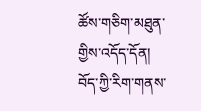ཚོས་གཅིག་མཐུན་གྱིས་འདོད་དོན། བོད་ཀྱི་རིག་གནས་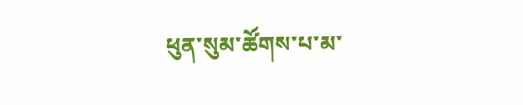ཕུན་སུམ་ཚོགས་པ་མ་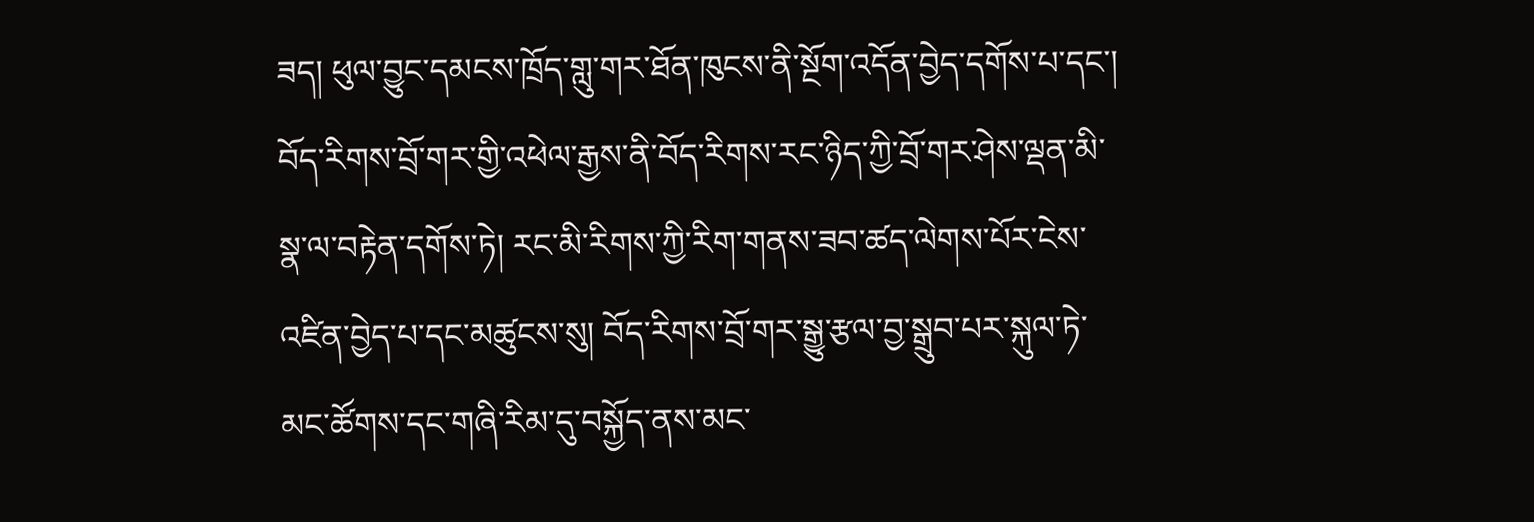ཟད། ཕུལ་བྱུང་དམངས་ཁྲོད་གླུ་གར་ཐོན་ཁུངས་ནི་སྔོག་འདོན་བྱེད་དགོས་པ་དང་། བོད་རིགས་བྲོ་གར་གྱི་འཕེལ་རྒྱས་ནི་བོད་རིགས་རང་ཉིད་ཀྱི་བྲོ་གར་ཤེས་ལྡན་མི་སྣ་ལ་བརྟེན་དགོས་ཏེ། རང་མི་རིགས་ཀྱི་རིག་གནས་ཟབ་ཚད་ལེགས་པོར་ངེས་འཛིན་བྱེད་པ་དང་མཚུངས་སུ། བོད་རིགས་བྲོ་གར་སྒྱུ་རྩལ་བྱ་སྒྲུབ་པར་སྐུལ་ཏེ་མང་ཚོགས་དང་གཞི་རིམ་དུ་བསྐྱོད་ནས་མང་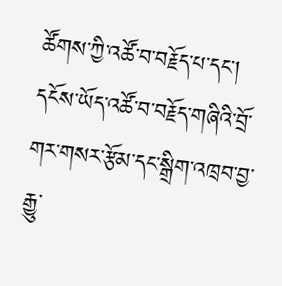ཚོགས་ཀྱི་འཚོ་བ་བརྗོད་པ་དང་། དངོས་ཡོད་འཚོ་བ་བརྗོད་གཞིའི་བྲོ་གར་གསར་རྩོམ་དང་སྒྲིག་འཁྲབ་བྱ་རྒྱུ་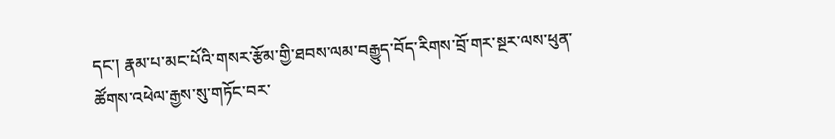དང་། རྣམ་པ་མང་པོའི་གསར་རྩོམ་གྱི་ཐབས་ལམ་བརྒྱུད་བོད་རིགས་བྲོ་གར་སྔར་ལས་ཕུན་ཚོགས་འཕེལ་རྒྱས་སུ་གཏོང་བར་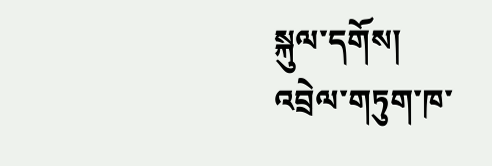སྐུལ་དགོས།
འབྲེལ་གཏུག་ཁ་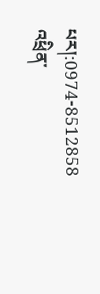པར།:0974-8512858
འཕྲིན་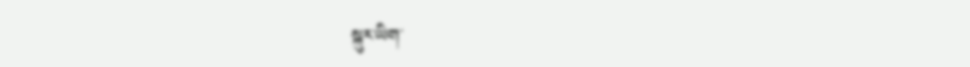སྐུར་ཡིག་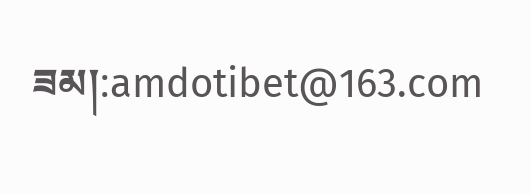ཟམ།:amdotibet@163.com